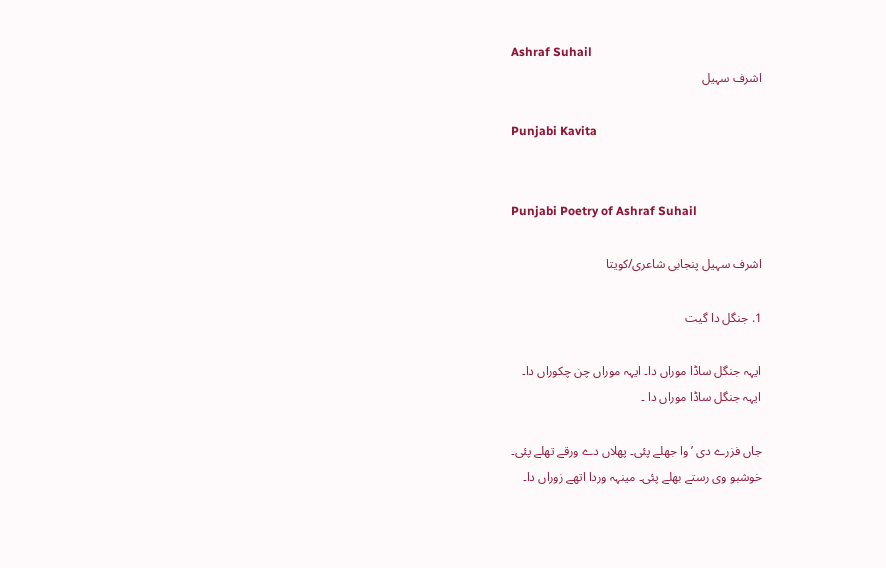Ashraf Suhail
اشرف سہیل

Punjabi Kavita


Punjabi Poetry of Ashraf Suhail

اشرف سہیل پنجابی شاعری/کویتا

1. جنگل دا گیت

ایہہ جنگل ساڈا موراں دا۔ ایہہ موراں چن چکوراں دا۔
ایہہ جنگل ساڈا موراں دا ۔

جاں فزرے دی ’وا جھلے پئی۔ پھلاں دے ورقے تھلے پئی۔
خوشبو وی رستے بھلے پئی۔ مینہہ وردا اتھے زوراں دا۔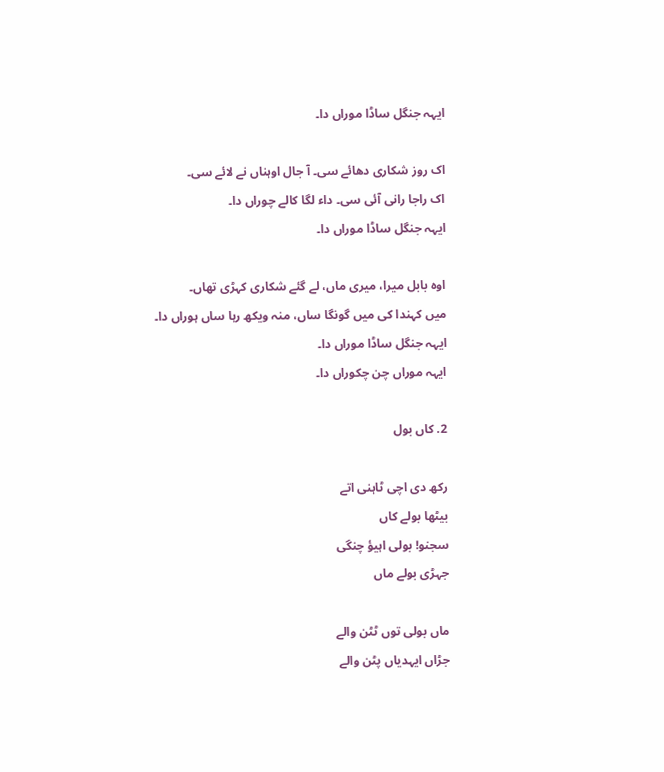ایہہ جنگل ساڈا موراں دا۔

اک روز شکاری دھائے سی۔ آ جال اوہناں نے لائے سی۔
اک راجا رانی آئی سی۔ داء لگا کالے چوراں دا۔
ایہہ جنگل ساڈا موراں دا۔

اوہ بابل میرا، میری ماں، لے گئے شکاری کہڑی تھاں۔
میں کہندا کی میں گونگا ساں، منہ ویکھ رہا ساں ہوراں دا۔
ایہہ جنگل ساڈا موراں دا۔
ایہہ موراں چن چکوراں دا۔

2. کاں بول

رکھ دی اچی ٹاہنی اتے
بیٹھا بولے کاں
سجنو! بولی اہیؤ چنگی
جہڑی بولے ماں

ماں بولی توں ٹٹن والے
جڑاں ایہدیاں پٹن والے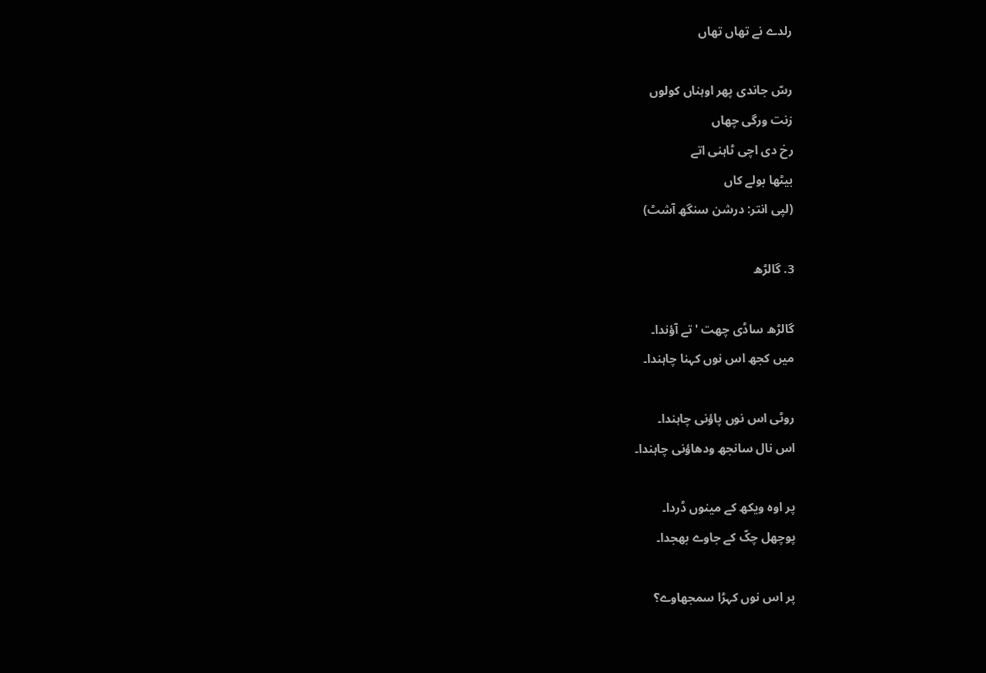رلدے نے تھاں تھاں

رسّ جاندی پھر اوہناں کولوں
زنت ورگی چھاں
رخ دی اچی ٹاہنی اتے
بیٹھا بولے کاں
(لپی انتر: درشن سنگھ آشٹ)

3. گالڑھ

گالڑھ ساڈی چھت 'تے آؤندا۔
میں کجھ اس نوں کہنا چاہندا۔

روٹی اس نوں پاؤنی چاہندا۔
اس نال سانجھ ودھاؤنی چاہندا۔

پر اوہ ویکھ کے مینوں ڈردا۔
پوچھل چکّ کے جاوے بھجدا۔

پر اس نوں کہڑا سمجھاوے؟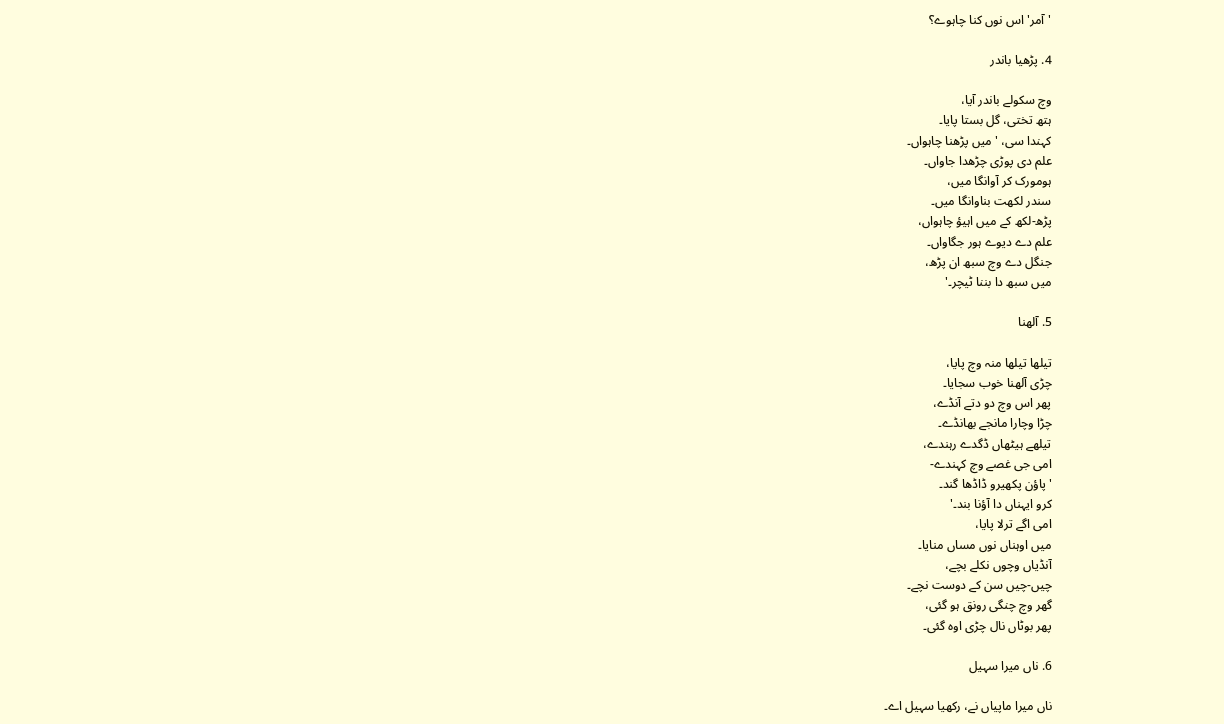'آمر' اس نوں کنا چاہوے؟

4. پڑھیا باندر

وچ سکولے باندر آیا،
ہتھ تختی، گل بستا پایا۔
کہندا سی، 'میں پڑھنا چاہواں۔
علم دی پوڑی چڑھدا جاواں۔
ہومورک کر آوانگا میں،
سندر لکھت بناوانگا میں۔
پڑھ-لکھ کے میں اہیؤ چاہواں،
علم دے دیوے ہور جگاواں۔
جنگل دے وچ سبھ ان پڑھ،
میں سبھ دا بننا ٹیچر۔'

5. آلھنا

تیلھا تیلھا منہ وچ پایا،
چڑی آلھنا خوب سجایا۔
پھر اس وچ دو دتے آنڈے،
چڑا وچارا مانجے بھانڈے۔
تیلھے ہیٹھاں ڈگدے رہندے،
امی جی غصے وچ کہندے-
'پاؤن پکھیرو ڈاڈھا گند۔
کرو ایہناں دا آؤنا بند۔'
امی اگے ترلا پایا،
میں اوہناں نوں مساں منایا۔
آنڈیاں وچوں نکلے بچے،
چیں-چیں سن کے دوست نچے۔
گھر وچ چنگی رونق ہو گئی،
پھر بوٹاں نال چڑی اوہ گئی۔

6. ناں میرا سہیل

ناں میرا ماپیاں نے، رکھیا سہیل اے۔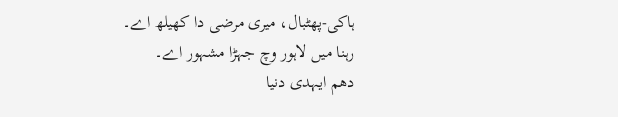ہاکی-پھٹبال، میری مرضی دا کھیلھ اے۔
رہنا میں لاہور وچ جہڑا مشہور اے۔
دھم ایہدی دنیا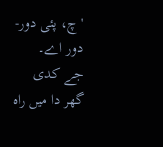'چ، پئی دور-دور اے۔
جے کدی گھر دا میں راہ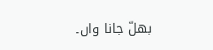بھلّ جانا واں۔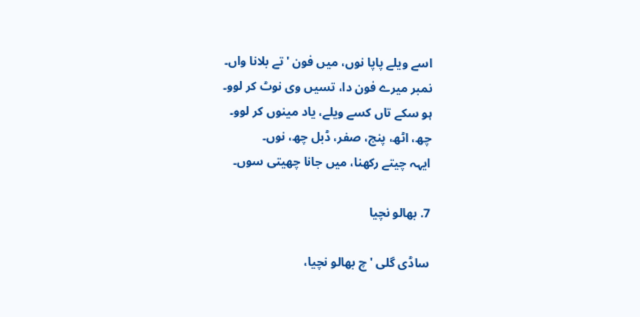اسے ویلے پاپا نوں، میں فون 'تے بلانا واں۔
نمبر میرے فون دا، تسیں وی نوٹ کر لوو۔
ہو سکے تاں کسے ویلے، یاد مینوں کر لوو۔
چھ، اٹھ، پنج، صفر، ڈبل چھ، نوں۔
ایہہ چیتے رکھنا، میں جانا چھیتی سوں۔

7. بھالو نچیا

ساڈی گلی 'چ بھالو نچیا،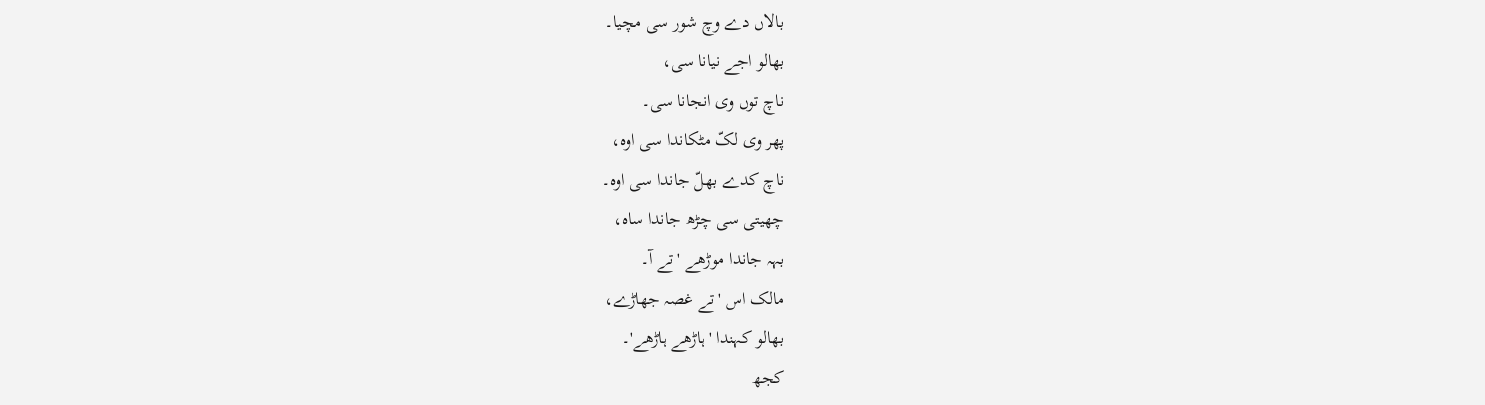بالاں دے وچ شور سی مچیا۔
بھالو اجے نیانا سی،
ناچ توں وی انجانا سی۔
پھر وی لکّ مٹکاندا سی اوہ،
ناچ کدے بھلّ جاندا سی اوہ۔
چھیتی سی چڑھ جاندا ساہ،
بہہ جاندا موڑھے 'تے آ۔
مالک اس 'تے غصہ جھاڑے،
بھالو کہندا 'ہاڑھے ہاڑھے'۔
کجھ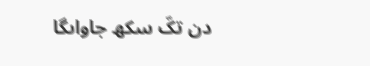دن تکّ سکھ جاواںگا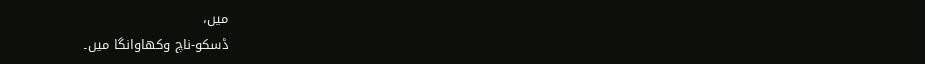میں،
ڈسکو-ناچ وکھاوانگا میں۔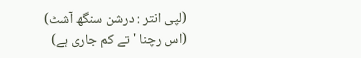(لپی انتر : درشن سنگھ آشٹ)
(اس رچنا 'تے کم جاری ہے)